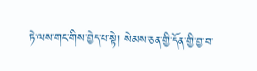ཏེ་ལས་གང་གིས་བྱེད་པ་སྟེ། སེམས་ཅན་གྱི་དོན་གྱི་བྱ་བ་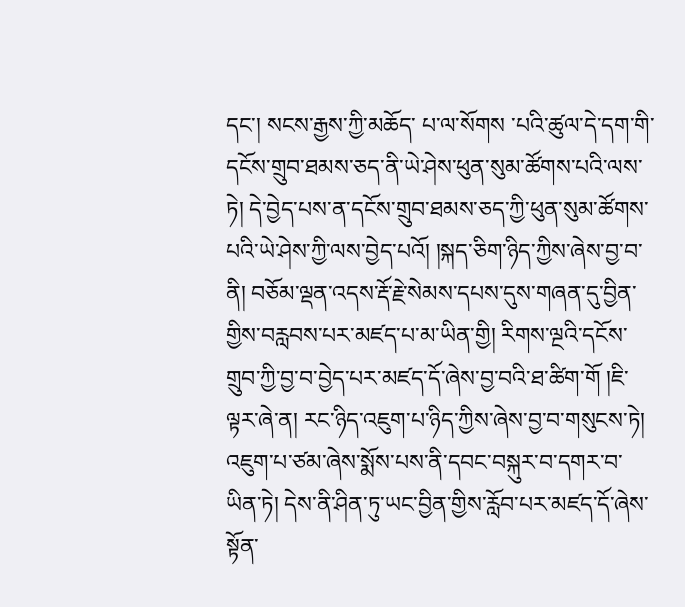དང་། སངས་རྒྱས་ཀྱི་མཆོད་ པ་ལ་སོགས ་པའི་ཚུལ་དེ་དག་གི་དངོས་གྲུབ་ཐམས་ཅད་ནི་ཡེ་ཤེས་ཕུན་སུམ་ཚོགས་པའི་ལས་ཏེ། དེ་བྱེད་པས་ན་དངོས་གྲུབ་ཐམས་ཅད་ཀྱི་ཕུན་སུམ་ཚོགས་པའི་ཡེ་ཤེས་ཀྱི་ལས་བྱེད་པའོ། །སྐད་ཅིག་ཉིད་ཀྱིས་ཞེས་བྱ་བ་ནི། བཅོམ་ལྡན་འདས་རྡོ་རྗེ་སེམས་དཔས་དུས་གཞན་དུ་བྱིན་གྱིས་བརླབས་པར་མཛད་པ་མ་ཡིན་གྱི། རིགས་ལྔའི་དངོས་གྲུབ་ཀྱི་བྱ་བ་བྱེད་པར་མཛད་དོ་ཞེས་བྱ་བའི་ཐ་ཚིག་གོ །ཇི་ལྟར་ཞེ་ན། རང་ཉིད་འཇུག་པ་ཉིད་ཀྱིས་ཞེས་བྱ་བ་གསུངས་ཏེ། འཇུག་པ་ཙམ་ཞེས་སྨོས་པས་ནི་དབང་བསྐུར་བ་དགར་བ་ཡིན་ཏེ། དེས་ནི་ཤིན་ཏུ་ཡང་བྱིན་གྱིས་རློབ་པར་མཛད་དོ་ཞེས་སྟོན་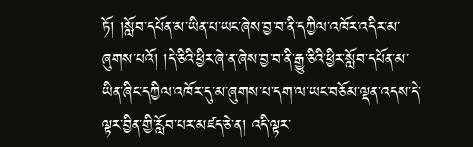ཏོ། །སློབ་དཔོན་མ་ཡིན་པ་ཡང་ཞེས་བྱ་བ་ནི་དཀྱིལ་འཁོར་འདིར་མ་ཞུགས་པའོ། །དེ་ཅིའི་ཕྱིར་ཞེ་ན་ཞེས་བྱ་བ་ནི་རྒྱུ་ཅིའི་ཕྱིར་སློབ་དཔོན་མ་ཡིན་ཞིང་དཀྱིལ་འཁོར་དུ་མ་ཞུགས་པ་དག་ལ་ཡང་བཅོམ་ལྡན་འདས་དེ་ལྟར་བྱིན་གྱི་རློབ་པར་མཛད་ཅེ་ན། འདི་ལྟར་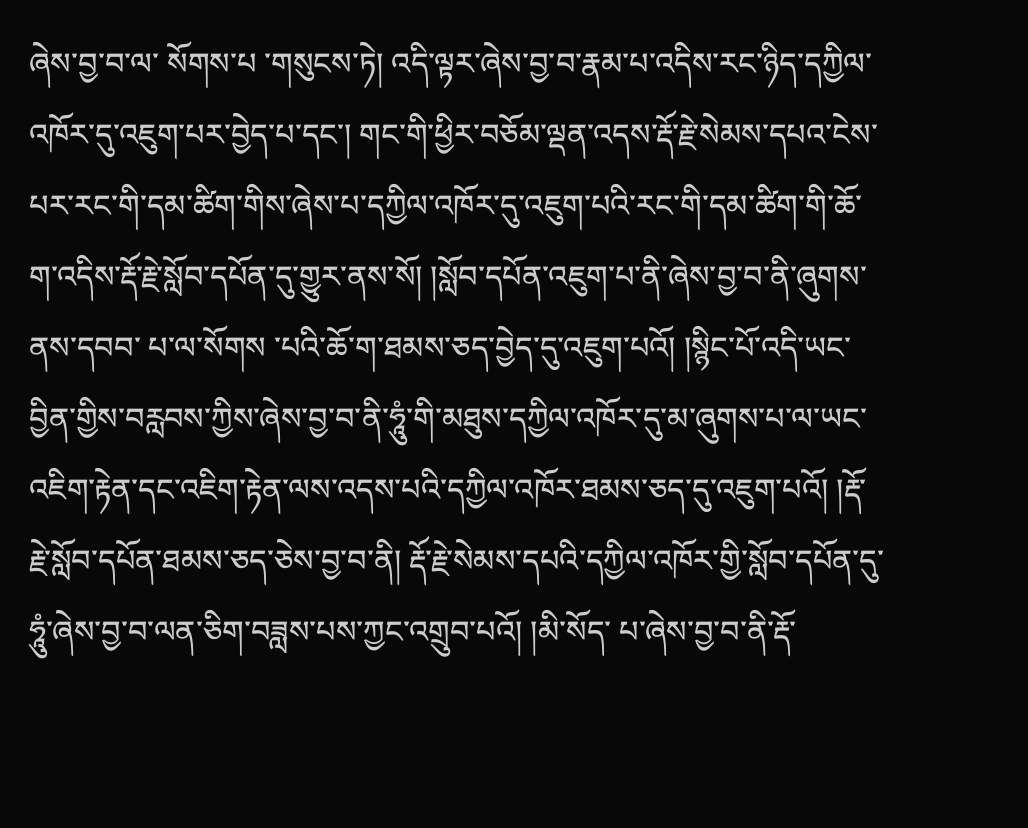ཞེས་བྱ་བ་ལ་ སོགས་པ ་གསུངས་ཏེ། འདི་ལྟར་ཞེས་བྱ་བ་རྣམ་པ་འདིས་རང་ཉིད་དཀྱིལ་འཁོར་དུ་འཇུག་པར་བྱེད་པ་དང་། གང་གི་ཕྱིར་བཅོམ་ལྡན་འདས་རྡོ་རྗེ་སེམས་དཔའ་ངེས་པར་རང་གི་དམ་ཚིག་གིས་ཞེས་པ་དཀྱིལ་འཁོར་དུ་འཇུག་པའི་རང་གི་དམ་ཚིག་གི་ཆོ་ག་འདིས་རྡོ་རྗེ་སློབ་དཔོན་དུ་གྱུར་ནས་སོ། །སློབ་དཔོན་འཇུག་པ་ནི་ཞེས་བྱ་བ་ནི་ཞུགས་ནས་དབབ་ པ་ལ་སོགས ་པའི་ཆོ་ག་ཐམས་ཅད་བྱེད་དུ་འཇུག་པའོ། །སྙིང་པོ་འདི་ཡང་བྱིན་གྱིས་བརླབས་ཀྱིས་ཞེས་བྱ་བ་ནི་ཧཱུཾ་གི་མཐུས་དཀྱིལ་འཁོར་དུ་མ་ཞུགས་པ་ལ་ཡང་འཇིག་རྟེན་དང་འཇིག་རྟེན་ལས་འདས་པའི་དཀྱིལ་འཁོར་ཐམས་ཅད་དུ་འཇུག་པའོ། །རྡོ་རྗེ་སློབ་དཔོན་ཐམས་ཅད་ཅེས་བྱ་བ་ནི། རྡོ་རྗེ་སེམས་དཔའི་དཀྱིལ་འཁོར་གྱི་སློབ་དཔོན་དུ་ཧཱུཾ་ཞེས་བྱ་བ་ལན་ཅིག་བཟླས་པས་ཀྱང་འགྲུབ་པའོ། །མི་སོད་ པ་ཞེས་བྱ་བ་ནི་རྡོ་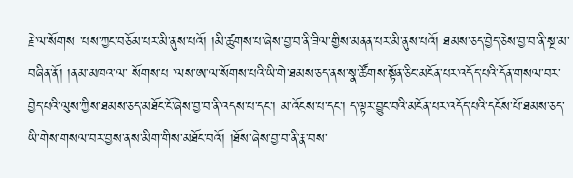རྗེ་ལ་སོགས ་པས་ཀྱང་བཅོམ་པར་མི་ནུས་པའོ། །མི་ཚུགས་པ་ཞེས་བྱ་བ་ནི་ཟིལ་གྱིས་མནན་པར་མི་ནུས་པའོ། ཐམས་ཅད་བྱེད་ཅེས་བྱ་བ་ནི་སྔ་མ་
བཞིན་ནོ། །ནམ་མཁའ་ལ་ སོགས་པ ་ལས་ཨ་ལ་སོགས་པའི་ཡི་གེ་ཐམས་ཅད་ནས་སྣ་ཚོགས་སྟོན་ཅིང་མངོན་པར་འདོད་པའི་དོན་གསལ་བར་བྱེད་པའི་ལུས་ཀྱིས་ཐམས་ཅད་མཐོང་ངོ་ཞེས་བྱ་བ་ནི་འདས་པ་དང་། མ་འོངས་པ་དང་། ད་ལྟར་བྱུང་བའི་མངོན་པར་འདོད་པའི་དངོས་པོ་ཐམས་ཅད་ཡི་གེས་གསལ་བར་བྱས་ནས་མིག་གིས་མཐོང་བའོ། །ཐོས་ཞེས་བྱ་བ་ནི་རྣ་བས་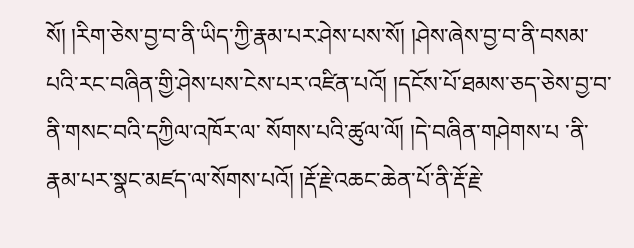སོ། །རིག་ཅེས་བྱ་བ་ནི་ཡིད་ཀྱི་རྣམ་པར་ཤེས་པས་སོ། །ཤེས་ཞེས་བྱ་བ་ནི་བསམ་པའི་རང་བཞིན་གྱི་ཤེས་པས་ངེས་པར་འཛིན་པའོ། །དངོས་པོ་ཐམས་ཅད་ཅེས་བྱ་བ་ནི་གསང་བའི་དཀྱིལ་འཁོར་ལ་ སོགས་པའི་ཚུལ་ལོ། །དེ་བཞིན་གཤེགས་པ ་ནི་རྣམ་པར་སྣང་མཛད་ལ་སོགས་པའོ། །རྡོ་རྗེ་འཆང་ཆེན་པོ་ནི་རྡོ་རྗེ་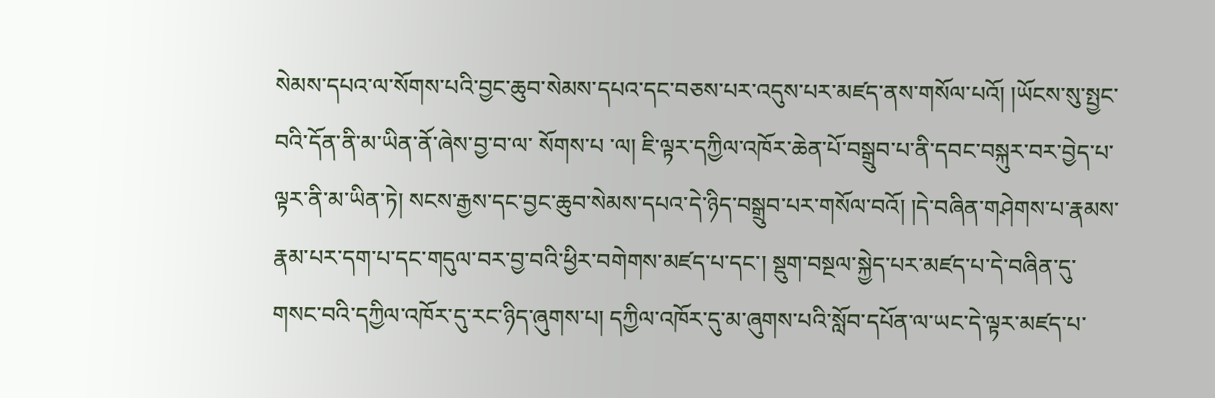སེམས་དཔའ་ལ་སོགས་པའི་བྱང་ཆུབ་སེམས་དཔའ་དང་བཅས་པར་འདུས་པར་མཛད་ནས་གསོལ་པའོ། །ཡོངས་སུ་སྤྱང་བའི་དོན་ནི་མ་ཡིན་ནོ་ཞེས་བྱ་བ་ལ་ སོགས་པ ་ལ། ཇི་ལྟར་དཀྱིལ་འཁོར་ཆེན་པོ་བསྒྲུབ་པ་ནི་དབང་བསྐུར་བར་བྱེད་པ་ལྟར་ནི་མ་ཡིན་ཏེ། སངས་རྒྱས་དང་བྱང་ཆུབ་སེམས་དཔའ་དེ་ཉིད་བསྒྲུབ་པར་གསོལ་བའོ། །དེ་བཞིན་གཤེགས་པ་རྣམས་རྣམ་པར་དག་པ་དང་གདུལ་བར་བྱ་བའི་ཕྱིར་བགེགས་མཛད་པ་དང་། སྡུག་བསྔལ་སྐྱེད་པར་མཛད་པ་དེ་བཞིན་དུ་གསང་བའི་དཀྱིལ་འཁོར་དུ་རང་ཉིད་ཞུགས་པ། དཀྱིལ་འཁོར་དུ་མ་ཞུགས་པའི་སློབ་དཔོན་ལ་ཡང་དེ་ལྟར་མཛད་པ་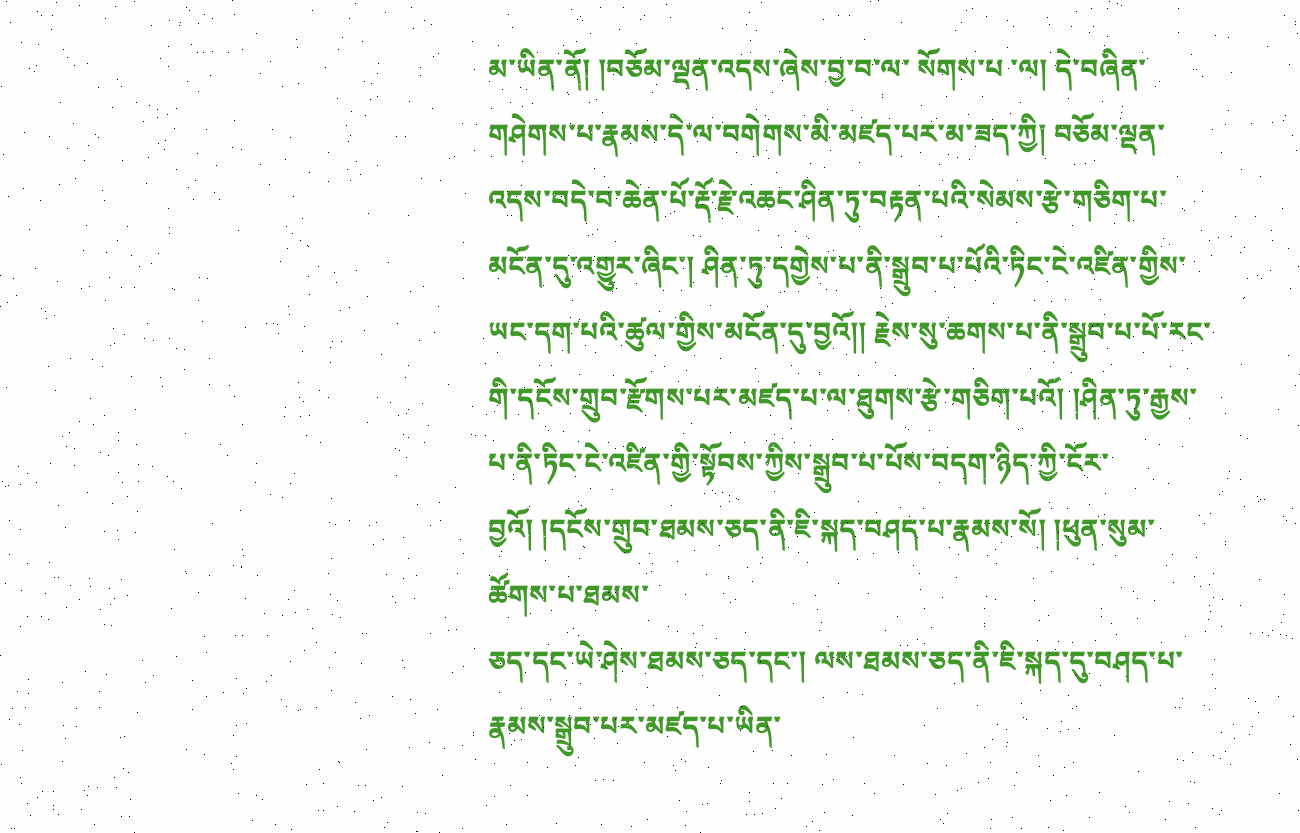མ་ཡིན་ནོ། །བཅོམ་ལྡན་འདས་ཞེས་བྱ་བ་ལ་ སོགས་པ ་ལ། དེ་བཞིན་གཤེགས་པ་རྣམས་དེ་ལ་བགེགས་མི་མཛད་པར་མ་ཟད་ཀྱི། བཅོམ་ལྡན་འདས་བདེ་བ་ཆེན་པོ་རྡོ་རྗེ་འཆང་ཤིན་ཏུ་བརྟན་པའི་སེམས་རྩེ་གཅིག་པ་མངོན་དུ་འགྱུར་ཞིང་། ཤིན་ཏུ་དགྱེས་པ་ནི་སྒྲུབ་པ་པོའི་ཏིང་ངེ་འཛིན་གྱིས་ཡང་དག་པའི་ཚུལ་གྱིས་མངོན་དུ་བྱའོ།། རྗེས་སུ་ཆགས་པ་ནི་སྒྲུབ་པ་པོ་རང་གི་དངོས་གྲུབ་རྫོགས་པར་མཛད་པ་ལ་ཐུགས་རྩེ་གཅིག་པའོ། །ཤིན་ཏུ་རྒྱས་པ་ནི་ཏིང་ངེ་འཛིན་གྱི་སྟོབས་ཀྱིས་སྒྲུབ་པ་པོས་བདག་ཉིད་ཀྱི་ངོར་བྱའོ། །དངོས་གྲུབ་ཐམས་ཅད་ནི་ཇི་སྐད་བཤད་པ་རྣམས་སོ། །ཕུན་སུམ་ཚོགས་པ་ཐམས་
ཅད་དང་ཡེ་ཤེས་ཐམས་ཅད་དང་། ལས་ཐམས་ཅད་ནི་ཇི་སྐད་དུ་བཤད་པ་རྣམས་སྒྲུབ་པར་མཛད་པ་ཡིན་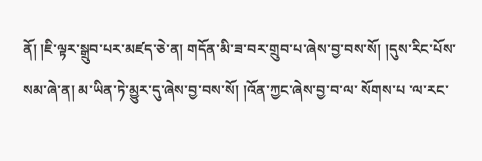ནོ། །ཇི་ལྟར་སྒྲུབ་པར་མཛད་ཅེ་ན། གདོན་མི་ཟ་བར་གྲུབ་པ་ཞེས་བྱ་བས་སོ། །དུས་རིང་པོས་སམ་ཞེ་ན། མ་ཡིན་ཏེ་མྱུར་དུ་ཞེས་བྱ་བས་སོ། །འོན་ཀྱང་ཞེས་བྱ་བ་ལ་ སོགས་པ ་ལ་རང་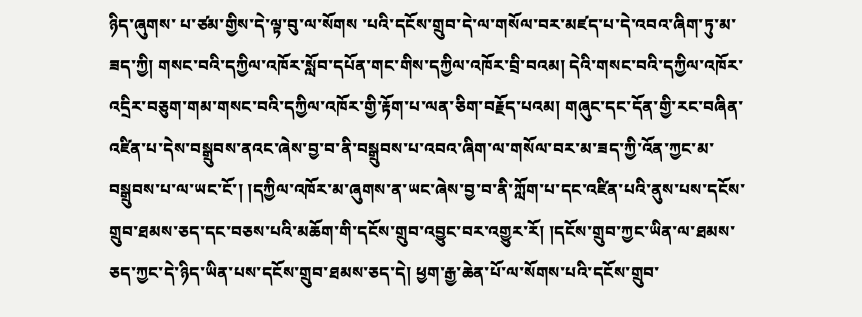ཉིད་ཞུགས་ པ་ཙམ་གྱིས་དེ་ལྟ་བུ་ལ་སོགས ་པའི་དངོས་གྲུབ་དེ་ལ་གསོལ་བར་མཛད་པ་དེ་འབའ་ཞིག་ཏུ་མ་ཟད་ཀྱི། གསང་བའི་དཀྱིལ་འཁོར་སློབ་དཔོན་གང་གིས་དཀྱིལ་འཁོར་བྲི་བའམ། དེའི་གསང་བའི་དཀྱིལ་འཁོར་འདྲིར་བཅུག་གམ་གསང་བའི་དཀྱིལ་འཁོར་གྱི་རྟོག་པ་ལན་ཅིག་བརྗོད་པའམ། གཞུང་དང་དོན་གྱི་རང་བཞིན་འཛིན་པ་དེས་བསྒྲུབས་ནའང་ཞེས་བྱ་བ་ནི་བསྒྲུབས་པ་འབའ་ཞིག་ལ་གསོལ་བར་མ་ཟད་ཀྱི་འོན་ཀྱང་མ་བསྒྲུབས་པ་ལ་ཡང་ངོ་། །དཀྱིལ་འཁོར་མ་ཞུགས་ན་ཡང་ཞེས་བྱ་བ་ནི་ཀློག་པ་དང་འཛིན་པའི་ནུས་པས་དངོས་གྲུབ་ཐམས་ཅད་དང་བཅས་པའི་མཆོག་གི་དངོས་གྲུབ་འབྱུང་བར་འགྱུར་རོ། །དངོས་གྲུབ་ཀྱང་ཡིན་ལ་ཐམས་ཅད་ཀྱང་དེ་ཉིད་ཡིན་པས་དངོས་གྲུབ་ཐམས་ཅད་དེ། ཕྱག་རྒྱ་ཆེན་པོ་ལ་སོགས་པའི་དངོས་གྲུབ་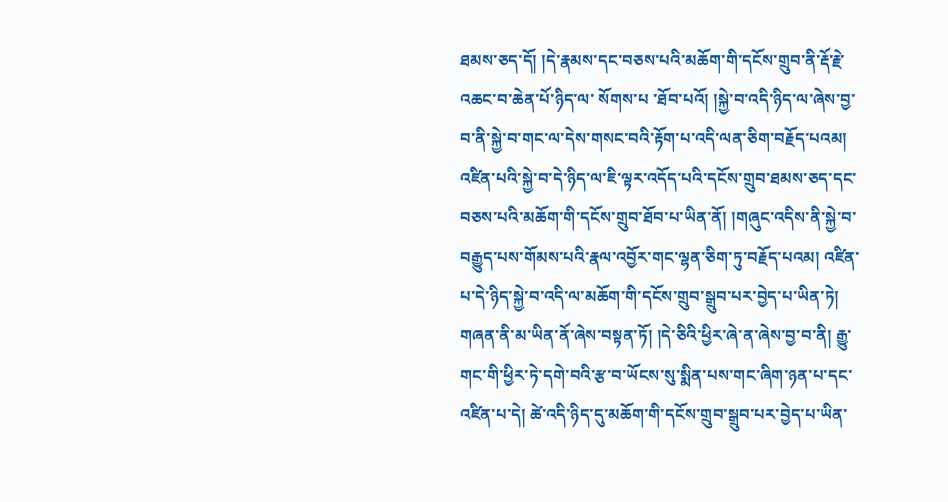ཐམས་ཅད་དོ། །དེ་རྣམས་དང་བཅས་པའི་མཆོག་གི་དངོས་གྲུབ་ནི་རྡོ་རྗེ་འཆང་བ་ཆེན་པོ་ཉིད་ལ་ སོགས་པ ་ཐོབ་པའོ། །སྐྱེ་བ་འདི་ཉིད་ལ་ཞེས་བྱ་བ་ནི་སྐྱེ་བ་གང་ལ་དེས་གསང་བའི་རྟོག་པ་འདི་ལན་ཅིག་བརྗོད་པའམ། འཛིན་པའི་སྐྱེ་བ་དེ་ཉིད་ལ་ཇི་ལྟར་འདོད་པའི་དངོས་གྲུབ་ཐམས་ཅད་དང་བཅས་པའི་མཆོག་གི་དངོས་གྲུབ་ཐོབ་པ་ཡིན་ནོ། །གཞུང་འདིས་ནི་སྐྱེ་བ་བརྒྱུད་པས་གོམས་པའི་རྣལ་འབྱོར་གང་ལྷན་ཅིག་ཏུ་བརྗོད་པའམ། འཛིན་པ་དེ་ཉིད་སྐྱེ་བ་འདི་ལ་མཆོག་གི་དངོས་གྲུབ་སྒྲུབ་པར་བྱེད་པ་ཡིན་ཏེ། གཞན་ནི་མ་ཡིན་ནོ་ཞེས་བསྟན་ཏོ། །དེ་ཅིའི་ཕྱིར་ཞེ་ན་ཞེས་བྱ་བ་ནི། རྒྱུ་གང་གི་ཕྱིར་ཏེ་དགེ་བའི་རྩ་བ་ཡོངས་སུ་སྨིན་པས་གང་ཞིག་ཉན་པ་དང་འཛིན་པ་དེ། ཚེ་འདི་ཉིད་དུ་མཆོག་གི་དངོས་གྲུབ་སྒྲུབ་པར་བྱེད་པ་ཡིན་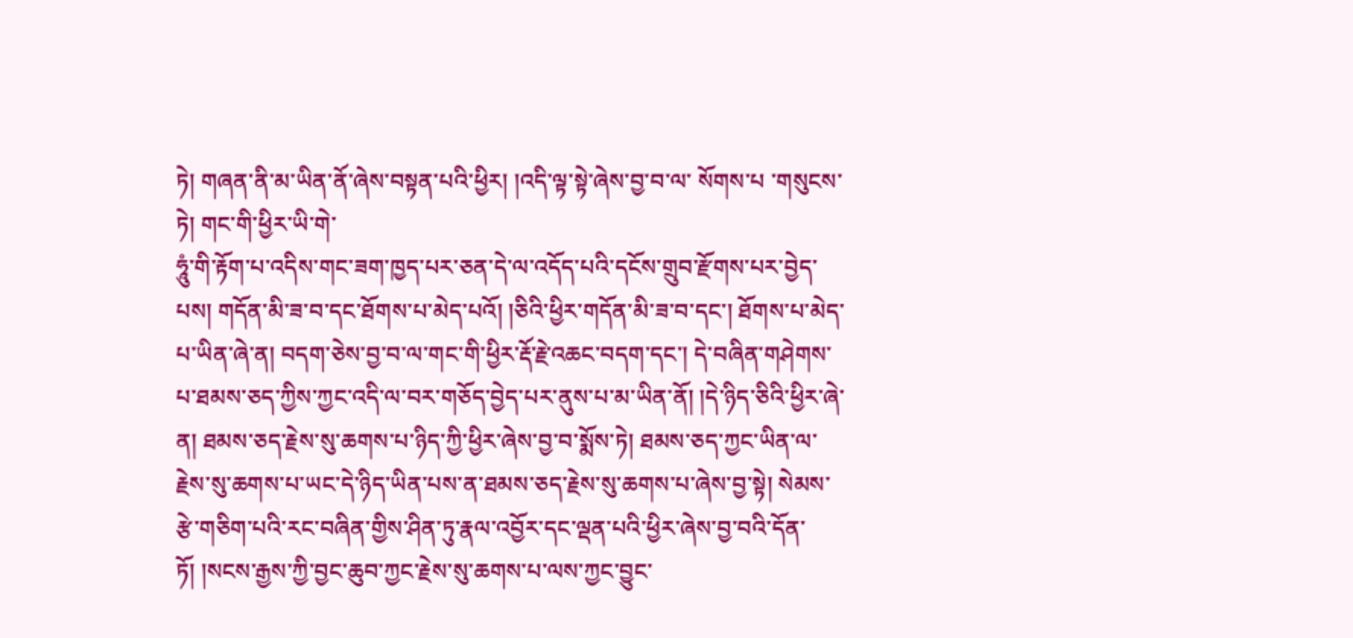ཏེ། གཞན་ནི་མ་ཡིན་ནོ་ཞེས་བསྟན་པའི་ཕྱིར། །འདི་ལྟ་སྟེ་ཞེས་བྱ་བ་ལ་ སོགས་པ ་གསུངས་ཏེ། གང་གི་ཕྱིར་ཡི་གེ་
ཧཱུཾ་གི་རྟོག་པ་འདིས་གང་ཟག་ཁྱད་པར་ཅན་དེ་ལ་འདོད་པའི་དངོས་གྲུབ་རྫོགས་པར་བྱེད་པས། གདོན་མི་ཟ་བ་དང་ཐོགས་པ་མེད་པའོ། །ཅིའི་ཕྱིར་གདོན་མི་ཟ་བ་དང་། ཐོགས་པ་མེད་པ་ཡིན་ཞེ་ན། བདག་ཅེས་བྱ་བ་ལ་གང་གི་ཕྱིར་རྡོ་རྗེ་འཆང་བདག་དང་། དེ་བཞིན་གཤེགས་པ་ཐམས་ཅད་ཀྱིས་ཀྱང་འདི་ལ་བར་གཅོད་བྱེད་པར་ནུས་པ་མ་ཡིན་ནོ། །དེ་ཉིད་ཅིའི་ཕྱིར་ཞེ་ན། ཐམས་ཅད་རྗེས་སུ་ཆགས་པ་ཉིད་ཀྱི་ཕྱིར་ཞེས་བྱ་བ་སྨོས་ཏེ། ཐམས་ཅད་ཀྱང་ཡིན་ལ་རྗེས་སུ་ཆགས་པ་ཡང་དེ་ཉིད་ཡིན་པས་ན་ཐམས་ཅད་རྗེས་སུ་ཆགས་པ་ཞེས་བྱ་སྟེ། སེམས་རྩེ་གཅིག་པའི་རང་བཞིན་གྱིས་ཤིན་ཏུ་རྣལ་འབྱོར་དང་ལྡན་པའི་ཕྱིར་ཞེས་བྱ་བའི་དོན་ཏོ། །སངས་རྒྱས་ཀྱི་བྱང་ཆུབ་ཀྱང་རྗེས་སུ་ཆགས་པ་ལས་ཀྱང་བྱུང་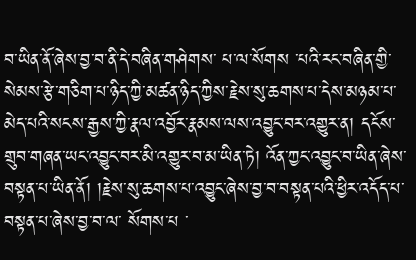བ་ཡིན་ནོ་ཞེས་བྱ་བ་ནི་དེ་བཞིན་གཤེགས་ པ་ལ་སོགས ་པའི་རང་བཞིན་གྱི་སེམས་རྩེ་གཅིག་པ་ཉིད་ཀྱི་མཚན་ཉིད་ཀྱིས་རྗེས་སུ་ཆགས་པ་དེས་མཉམ་པ་མེད་པའི་སངས་རྒྱས་ཀྱི་རྣལ་འབྱོར་རྣམས་ལས་འབྱུང་བར་འགྱུར་ན། དངོས་གྲུབ་གཞན་ཡང་འབྱུང་བར་མི་འགྱུར་བ་མ་ཡིན་ཏེ། འོན་ཀྱང་འབྱུང་བ་ཡིན་ཞེས་བསྟན་པ་ཡིན་ནོ། །རྗེས་སུ་ཆགས་པ་འབྱུང་ཞེས་བྱ་བ་བསྟན་པའི་ཕྱིར་འདོད་པ་བསྟན་པ་ཞེས་བྱ་བ་ལ་ སོགས་པ ་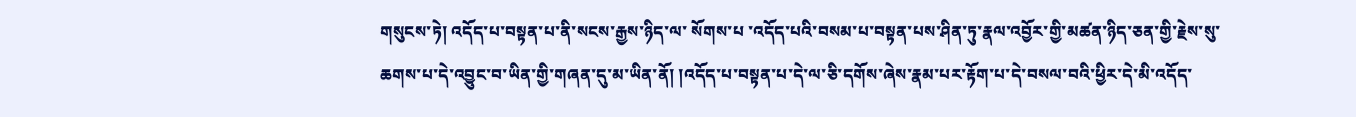གསུངས་ཏེ། འདོད་པ་བསྟན་པ་ནི་སངས་རྒྱས་ཉིད་ལ་ སོགས་པ ་འདོད་པའི་བསམ་པ་བསྟན་པས་ཤིན་ཏུ་རྣལ་འབྱོར་གྱི་མཚན་ཉིད་ཅན་གྱི་རྗེས་སུ་ཆགས་པ་དེ་འབྱུང་བ་ཡིན་གྱི་གཞན་དུ་མ་ཡིན་ནོ། །འདོད་པ་བསྟན་པ་དེ་ལ་ཅི་དགོས་ཞེས་རྣམ་པར་རྟོག་པ་དེ་བསལ་བའི་ཕྱིར་དེ་མི་འདོད་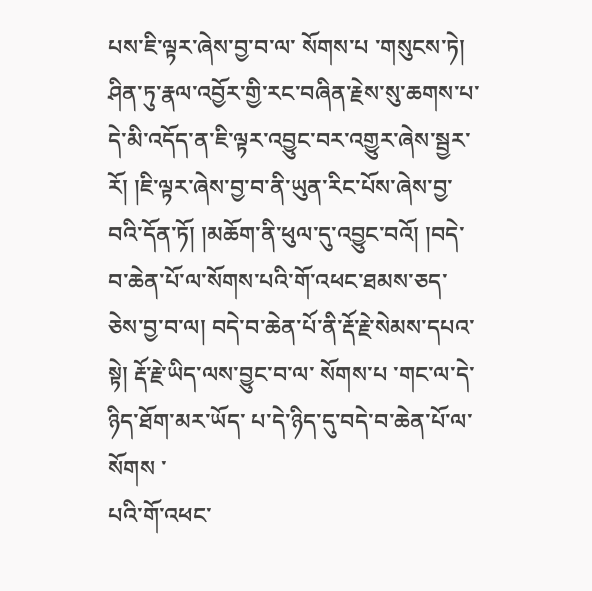པས་ཇི་ལྟར་ཞེས་བྱ་བ་ལ་ སོགས་པ ་གསུངས་ཏེ། ཤིན་ཏུ་རྣལ་འབྱོར་གྱི་རང་བཞིན་རྗེས་སུ་ཆགས་པ་དེ་མི་འདོད་ན་ཇི་ལྟར་འབྱུང་བར་འགྱུར་ཞེས་སྦྱར་རོ། །ཇི་ལྟར་ཞེས་བྱ་བ་ནི་ཡུན་རིང་པོས་ཞེས་བྱ་བའི་དོན་ཏོ། །མཆོག་ནི་ཕུལ་དུ་འབྱུང་བའོ། །བདེ་བ་ཆེན་པོ་ལ་སོགས་པའི་གོ་འཕང་ཐམས་ཅད་ཅེས་བྱ་བ་ལ། བདེ་བ་ཆེན་པོ་ནི་རྡོ་རྗེ་སེམས་དཔའ་སྟེ། རྡོ་རྗེ་ཡིད་ལས་བྱུང་བ་ལ་ སོགས་པ ་གང་ལ་དེ་ཉིད་ཐོག་མར་ཡོད་ པ་དེ་ཉིད་དུ་བདེ་བ་ཆེན་པོ་ལ་སོགས ་
པའི་གོ་འཕང་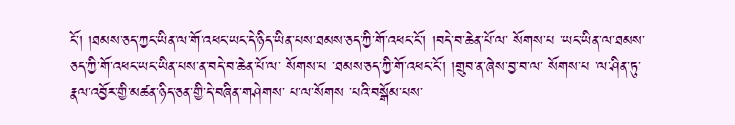ངོ་། །ཐམས་ཅད་ཀྱང་ཡིན་ལ་གོ་འཕང་ཡང་དེ་ཉིད་ཡིན་པས་ཐམས་ཅད་ཀྱི་གོ་འཕང་ངོ་། །བདེ་བ་ཆེན་པོ་ལ་ སོགས་པ ་ཡང་ཡིན་ལ་ཐམས་ཅད་ཀྱི་གོ་འཕང་ཡང་ཡིན་པས་ན་བདེ་བ་ཆེན་པོ་ལ་ སོགས་པ ་ཐམས་ཅད་ཀྱི་གོ་འཕང་ངོ་། །གྲུབ་ན་ཞེས་བྱ་བ་ལ་ སོགས་པ ་ལ་ཤིན་ཏུ་རྣལ་འབྱོར་གྱི་མཚན་ཉིད་ཅན་གྱི་དེ་བཞིན་གཤེགས་ པ་ལ་སོགས ་པའི་བསྒོམ་པས་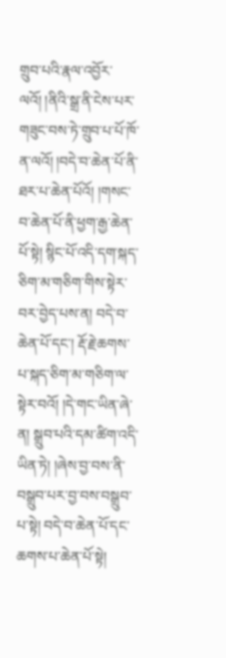གྲུབ་པའི་རྣལ་འབྱོར་ལའོ། །ནིའི་སྒྲ་ནི་ངེས་པར་གཟུང་བས་ཏེ་གྲུབ་པ་པོ་ཁོ་ན་ལའོ། །བདེ་བ་ཆེན་པོ་ནི་ཐར་པ་ཆེན་པོའོ། །གསང་བ་ཆེན་པོ་ནི་ཕྱག་རྒྱ་ཆེན་པོ་སྟེ། སྙིང་པོ་འདི་དག་སྐད་ཅིག་མ་གཅིག་གིས་སྟེར་བར་བྱེད་པས་ན། བདེ་བ་ཆེན་པོ་དང་། རྡོ་རྗེ་ཆགས་པ་སྐད་ཅིག་མ་གཅིག་ལ་སྟེར་བའོ། །དེ་གང་ཡིན་ཞེ་ན། སྒྲུབ་པའི་དམ་ཚིག་འདི་ཡིན་ཏེ། །ཞེས་བྱ་བས་ནི་བསྒྲུབ་པར་བྱ་བས་བསྒྲུབ་པ་སྟེ། བདེ་བ་ཆེན་པོ་དང་ཆགས་པ་ཆེན་པོ་སྟེ།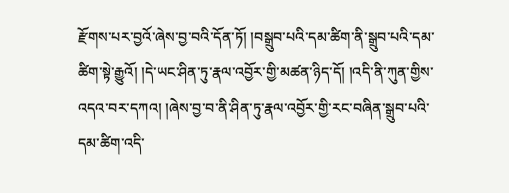རྫོགས་པར་བྱའོ་ཞེས་བྱ་བའི་དོན་ཏོ། །བསྒྲུབ་པའི་དམ་ཚིག་ནི་སྒྲུབ་པའི་དམ་ཚིག་སྟེ་རྒྱུའོ། །དེ་ཡང་ཤིན་ཏུ་རྣལ་འབྱོར་གྱི་མཚན་ཉིད་དོ། །འདི་ནི་ཀུན་གྱིས་འདའ་བར་དཀའ། །ཞེས་བྱ་བ་ནི་ཤིན་ཏུ་རྣལ་འབྱོར་གྱི་རང་བཞིན་སྒྲུབ་པའི་དམ་ཚིག་འདི་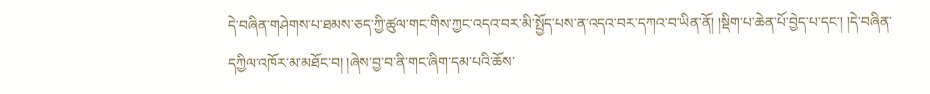དེ་བཞིན་གཤེགས་པ་ཐམས་ཅད་ཀྱི་ཚུལ་གང་གིས་ཀྱང་འདའ་བར་མི་སྤྱོད་པས་ན་འདའ་བར་དཀའ་བ་ཡིན་ནོ། །སྡིག་པ་ཆེན་པོ་བྱེད་པ་དང་། །དེ་བཞིན་དཀྱིལ་འཁོར་མ་མཐོང་བ། །ཞེས་བྱ་བ་ནི་གང་ཞིག་དམ་པའི་ཆོས་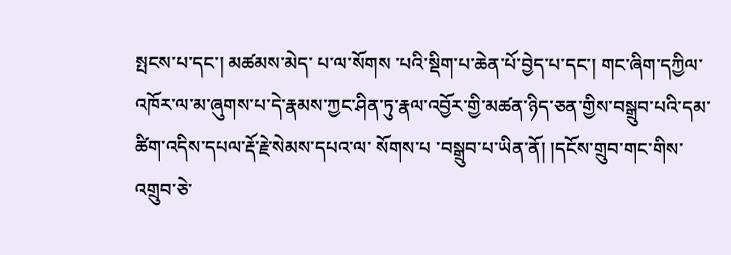སྤངས་པ་དང་། མཚམས་མེད་ པ་ལ་སོགས ་པའི་སྡིག་པ་ཆེན་པོ་བྱེད་པ་དང་། གང་ཞིག་དཀྱིལ་འཁོར་ལ་མ་ཞུགས་པ་དེ་རྣམས་ཀྱང་ཤིན་ཏུ་རྣལ་འབྱོར་གྱི་མཚན་ཉིད་ཅན་གྱིས་བསྒྲུབ་པའི་དམ་ཚིག་འདིས་དཔལ་རྡོ་རྗེ་སེམས་དཔའ་ལ་ སོགས་པ ་བསྒྲུབ་པ་ཡིན་ནོ། །དངོས་གྲུབ་གང་གིས་འགྲུབ་ཅེ་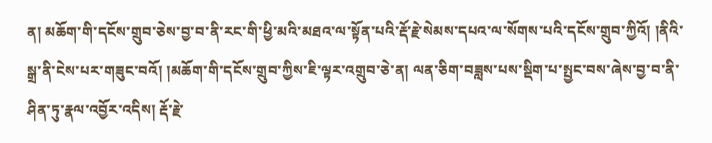ན། མཆོག་གི་དངོས་གྲུབ་ཅེས་བྱ་བ་ནི་རང་གི་ཕྱི་མའི་མཐའ་ལ་སྟོན་པའི་རྡོ་རྗེ་སེམས་དཔའ་ལ་སོགས་པའི་དངོས་གྲུབ་ཀྱིའོ། །ནིའི་སྒྲ་ནི་ངེས་པར་གཟུང་བའོ། །མཆོག་གི་དངོས་གྲུབ་ཀྱིས་ཇི་ལྟར་འགྲུབ་ཅེ་ན། ལན་ཅིག་བཟླས་པས་སྡིག་པ་སྤྱང་བས་ཞེས་བྱ་བ་ནི་ཤིན་ཏུ་རྣལ་འབྱོར་འདིས། རྡོ་རྗེ་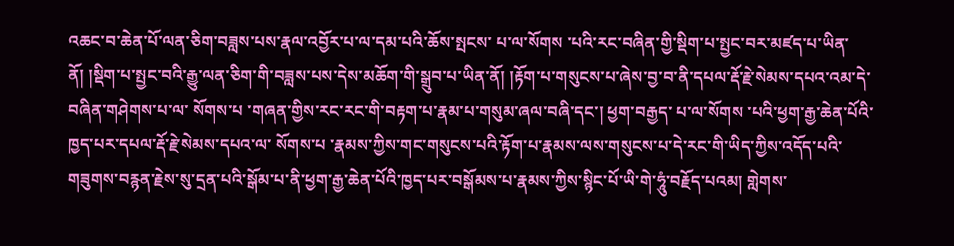འཆང་བ་ཆེན་པོ་ལན་ཅིག་བཟླས་པས་རྣལ་འབྱོར་པ་ལ་དམ་པའི་ཆོས་སྤངས་ པ་ལ་སོགས ་པའི་རང་བཞིན་གྱི་སྡིག་པ་སྤྱང་བར་མཛད་པ་ཡིན་ནོ། །སྡིག་པ་སྤྱང་བའི་རྒྱུ་ལན་ཅིག་གི་བཟླས་པས་དེས་མཆོག་གི་སྒྲུབ་པ་ཡིན་ནོ། །རྟོག་པ་གསུངས་པ་ཞེས་བྱ་བ་ནི་དཔལ་རྡོ་རྗེ་སེམས་དཔའ་འམ་དེ་བཞིན་གཤེགས་པ་ལ་ སོགས་པ ་གཞན་གྱིས་རང་རང་གི་བརྟག་པ་རྣམ་པ་གསུམ་ཞལ་བཞི་དང་། ཕྱག་བརྒྱད་ པ་ལ་སོགས ་པའི་ཕྱག་རྒྱ་ཆེན་པོའི་ཁྱད་པར་དཔལ་རྡོ་རྗེ་སེམས་དཔའ་ལ་ སོགས་པ ་རྣམས་ཀྱིས་གང་གསུངས་པའི་རྟོག་པ་རྣམས་ལས་གསུངས་པ་དེ་རང་གི་ཡིད་ཀྱིས་འདོད་པའི་གཟུགས་བརྙན་རྗེས་སུ་དྲན་པའི་སྒོམ་པ་ནི་ཕྱག་རྒྱ་ཆེན་པོའི་ཁྱད་པར་བསྒོམས་པ་རྣམས་ཀྱིས་སྙིང་པོ་ཡི་གེ་ཧཱུཾ་བརྗོད་པའམ། གླེགས་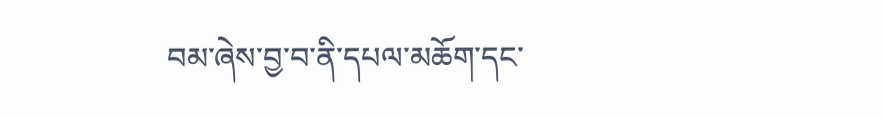བམ་ཞེས་བྱ་བ་ནི་དཔལ་མཆོག་དང་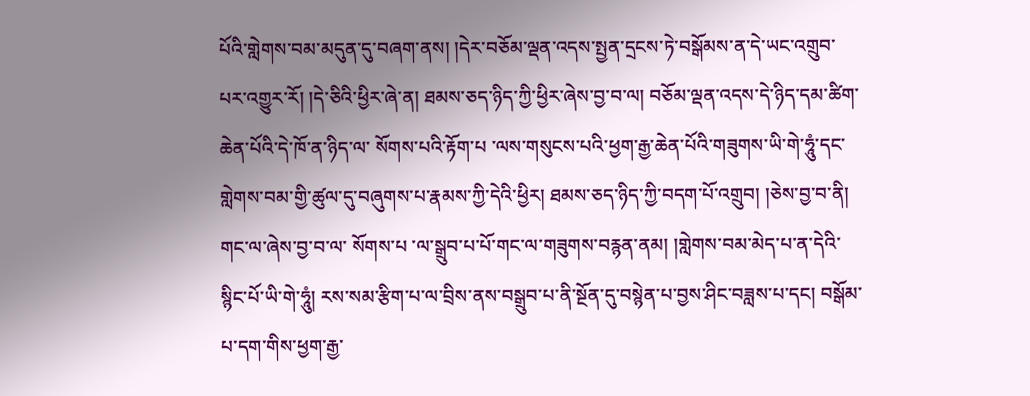པོའི་གླེགས་བམ་མདུན་དུ་བཞག་ནས། །དེར་བཅོམ་ལྡན་འདས་སྤྱན་དྲངས་ཏེ་བསྒོམས་ན་དེ་ཡང་འགྲུབ་པར་འགྱུར་རོ། །དེ་ཅིའི་ཕྱིར་ཞེ་ན། ཐམས་ཅད་ཉིད་ཀྱི་ཕྱིར་ཞེས་བྱ་བ་ལ། བཅོམ་ལྡན་འདས་དེ་ཉིད་དམ་ཚིག་ཆེན་པོའི་དེ་ཁོ་ན་ཉིད་ལ་ སོགས་པའི་རྟོག་པ ་ལས་གསུངས་པའི་ཕྱག་རྒྱ་ཆེན་པོའི་གཟུགས་ཡི་གེ་ཧཱུཾ་དང་གླེགས་བམ་གྱི་ཚུལ་དུ་བཞུགས་པ་རྣམས་ཀྱི་དེའི་ཕྱིར། ཐམས་ཅད་ཉིད་ཀྱི་བདག་པོ་འགྲུབ། །ཅེས་བྱ་བ་ནི། གང་ལ་ཞེས་བྱ་བ་ལ་ སོགས་པ ་ལ་སྒྲུབ་པ་པོ་གང་ལ་གཟུགས་བརྙན་ནམ། །གླེགས་བམ་མེད་པ་ན་དེའི་སྙིང་པོ་ཡི་གེ་ཧཱུཾ། རས་སམ་རྩིག་པ་ལ་བྲིས་ནས་བསྒྲུབ་པ་ནི་སྔོན་དུ་བསྙེན་པ་བྱས་ཤིང་བཟླས་པ་དང། བསྒོམ་པ་དག་གིས་ཕྱག་རྒྱ་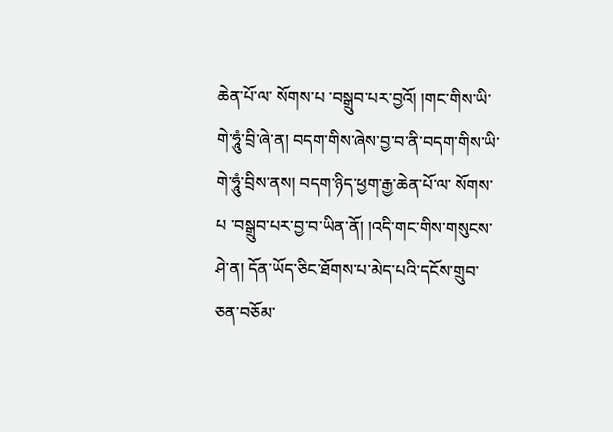ཆེན་པོ་ལ་ སོགས་པ ་བསྒྲུབ་པར་བྱའོ། །གང་གིས་ཡི་གེ་ཧཱུཾ་བྲི་ཞེ་ན། བདག་གིས་ཞེས་བྱ་བ་ནི་བདག་གིས་ཡི་གེ་ཧཱུཾ་བྲིས་ནས། བདག་ཉིད་ཕྱག་རྒྱ་ཆེན་པོ་ལ་ སོགས་པ ་བསྒྲུབ་པར་བྱ་བ་ཡིན་ནོ། །འདི་གང་གིས་གསུངས་ཤེ་ན། དོན་ཡོད་ཅིང་ཐོགས་པ་མེད་པའི་དངོས་གྲུབ་ཅན་བཅོམ་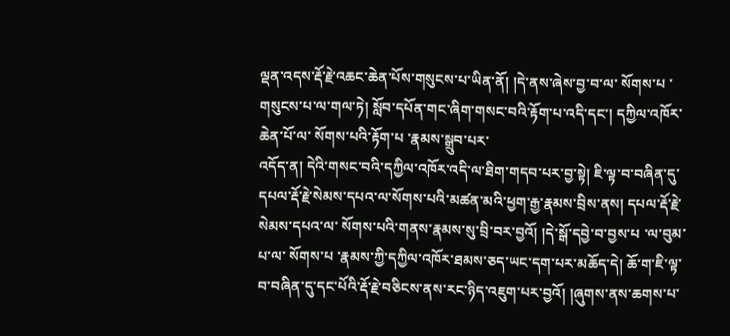ལྡན་འདས་རྡོ་རྗེ་འཆང་ཆེན་པོས་གསུངས་པ་ཡིན་ནོ། །དེ་ནས་ཞེས་བྱ་བ་ལ་ སོགས་པ ་གསུངས་པ་ལ་གལ་ཏེ། སློབ་དཔོན་གང་ཞིག་གསང་བའི་རྟོག་པ་འདི་དང་། དཀྱིལ་འཁོར་ཆེན་པོ་ལ་ སོགས་པའི་རྟོག་པ ་རྣམས་སྒྲུབ་པར་
འདོད་ན། དེའི་གསང་བའི་དཀྱིལ་འཁོར་འདི་ལ་ཐིག་གདབ་པར་བྱ་སྟེ། ཇི་ལྟ་བ་བཞིན་དུ་དཔལ་རྡོ་རྗེ་སེམས་དཔའ་ལ་སོགས་པའི་མཚན་མའི་ཕྱག་རྒྱ་རྣམས་བྲིས་ནས། དཔལ་རྡོ་རྗེ་སེམས་དཔའ་ལ་ སོགས་པའི་གནས་རྣམས་སུ་བྲི་བར་བྱའོ། །དེ་སྒོ་དབྱེ་བ་བྱས་པ ་ལ་བུམ་པ་ལ་ སོགས་པ ་རྣམས་ཀྱི་དཀྱིལ་འཁོར་ཐམས་ཅད་ཡང་དག་པར་མཆོད་དེ། ཆོ་ག་ཇི་ལྟ་བ་བཞིན་དུ་དང་པོའི་རྡོ་རྗེ་བཅིངས་ནས་རང་ཉིད་འཇུག་པར་བྱའོ། །ཞུགས་ནས་ཆགས་པ་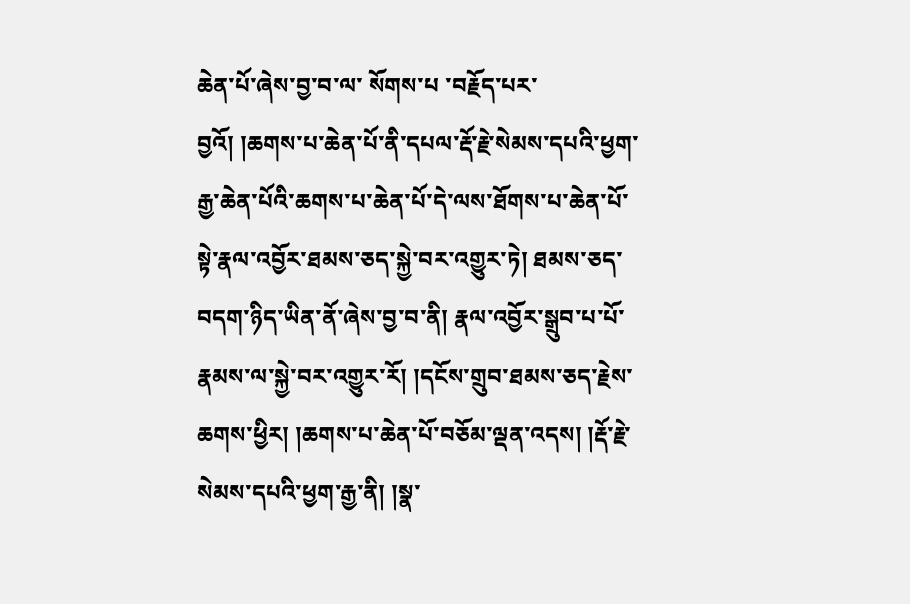ཆེན་པོ་ཞེས་བྱ་བ་ལ་ སོགས་པ ་བརྗོད་པར་བྱའོ། །ཆགས་པ་ཆེན་པོ་ནི་དཔལ་རྡོ་རྗེ་སེམས་དཔའི་ཕྱག་རྒྱ་ཆེན་པོའི་ཆགས་པ་ཆེན་པོ་དེ་ལས་ཐོགས་པ་ཆེན་པོ་སྟེ་རྣལ་འབྱོར་ཐམས་ཅད་སྐྱེ་བར་འགྱུར་ཏེ། ཐམས་ཅད་བདག་ཉིད་ཡིན་ནོ་ཞེས་བྱ་བ་ནི། རྣལ་འབྱོར་སྒྲུབ་པ་པོ་རྣམས་ལ་སྐྱེ་བར་འགྱུར་རོ། །དངོས་གྲུབ་ཐམས་ཅད་རྗེས་ཆགས་ཕྱིར། །ཆགས་པ་ཆེན་པོ་བཅོམ་ལྡན་འདས། །རྡོ་རྗེ་སེམས་དཔའི་ཕྱག་རྒྱ་ནི། །སྣ་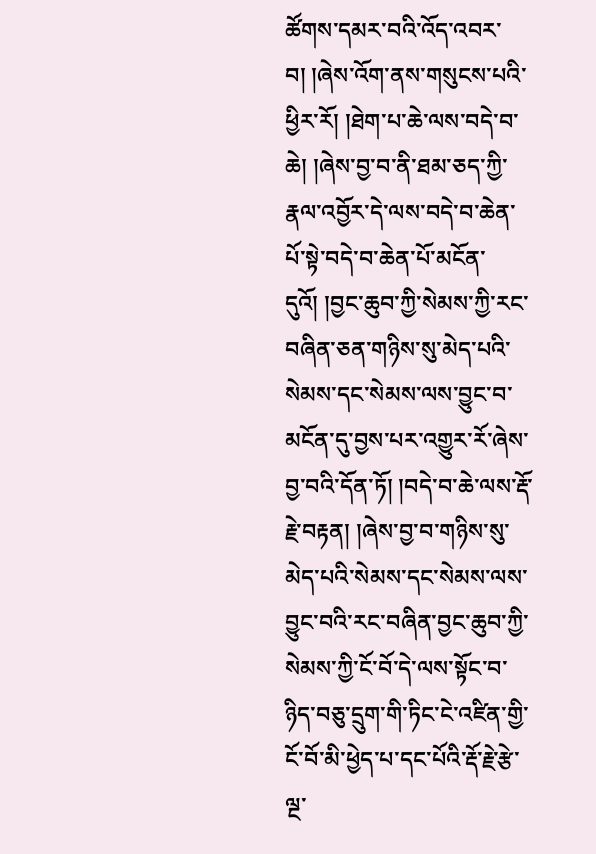ཚོགས་དམར་བའི་འོད་འབར་བ། །ཞེས་འོག་ནས་གསུངས་པའི་ཕྱིར་རོ། །ཐེག་པ་ཆེ་ལས་བདེ་བ་ཆེ། །ཞེས་བྱ་བ་ནི་ཐམ་ཅད་ཀྱི་རྣལ་འབྱོར་དེ་ལས་བདེ་བ་ཆེན་པོ་སྟེ་བདེ་བ་ཆེན་པོ་མངོན་དུའོ། །བྱང་ཆུབ་ཀྱི་སེམས་ཀྱི་རང་བཞིན་ཅན་གཉིས་སུ་མེད་པའི་སེམས་དང་སེམས་ལས་བྱུང་བ་མངོན་དུ་བྱས་པར་འགྱུར་རོ་ཞེས་བྱ་བའི་དོན་ཏོ། །བདེ་བ་ཆེ་ལས་རྡོ་རྗེ་བརྟན། །ཞེས་བྱ་བ་གཉིས་སུ་མེད་པའི་སེམས་དང་སེམས་ལས་བྱུང་བའི་རང་བཞིན་བྱང་ཆུབ་ཀྱི་སེམས་ཀྱི་ངོ་བོ་དེ་ལས་སྟོང་བ་ཉིད་བཅུ་དྲུག་གི་ཏིང་ངེ་འཛིན་གྱི་ངོ་བོ་མི་ཕྱེད་པ་དང་པོའི་རྡོ་རྗེ་རྩེ་ལྔ་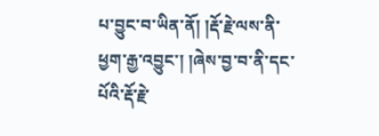པ་བྱུང་བ་ཡིན་ནོ། །རྡོ་རྗེ་ལས་ནི་ཕྱག་རྒྱ་འབྱུང་། །ཞེས་བྱ་བ་ནི་དང་པོའི་རྡོ་རྗེ་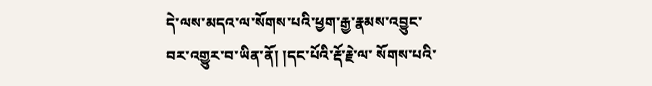དེ་ལས་མདའ་ལ་སོགས་པའི་ཕྱག་རྒྱ་རྣམས་འབྱུང་བར་འགྱུར་བ་ཡིན་ནོ། །དང་པོའི་རྡོ་རྗེ་ལ་ སོགས་པའི་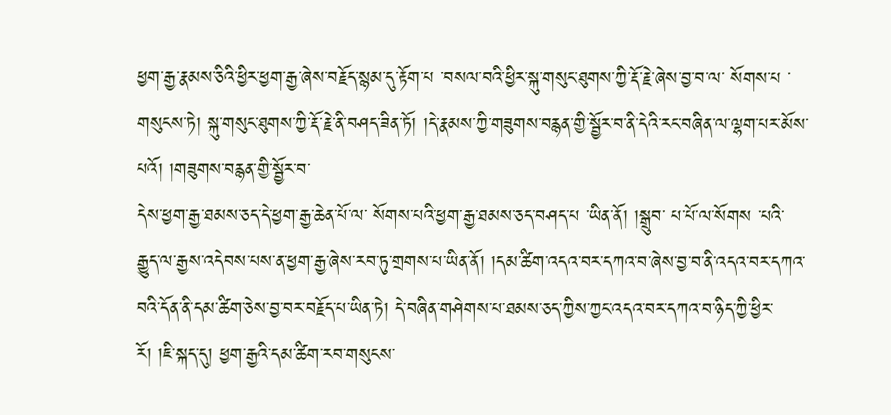ཕྱག་རྒྱ་རྣམས་ཅིའི་ཕྱིར་ཕྱག་རྒྱ་ཞེས་བརྗོད་སྙམ་དུ་རྟོག་པ ་བསལ་བའི་ཕྱིར་སྐུ་གསུང་ཐུགས་ཀྱི་རྡོ་རྗེ་ཞེས་བྱ་བ་ལ་ སོགས་པ ་གསུངས་ཏེ། སྐུ་གསུང་ཐུགས་ཀྱི་རྡོ་རྗེ་ནི་བཤད་ཟིན་ཏོ། །དེ་རྣམས་ཀྱི་གཟུགས་བརྙན་གྱི་སྦྱོར་བ་ནི་དེའི་རང་བཞིན་ལ་ལྷག་པར་མོས་པའོ། །གཟུགས་བརྙན་གྱི་སྦྱོར་བ་
དེས་ཕྱག་རྒྱ་ཐམས་ཅད་དེ་ཕྱག་རྒྱ་ཆེན་པོ་ལ་ སོགས་པའི་ཕྱག་རྒྱ་ཐམས་ཅད་བཤད་པ ་ཡིན་ནོ། །སྒྲུབ་ པ་པོ་ལ་སོགས ་པའི་རྒྱུད་ལ་རྒྱས་འདེབས་པས་ན་ཕྱག་རྒྱ་ཞེས་རབ་ཏུ་གྲགས་པ་ཡིན་ནོ། །དམ་ཚིག་འདའ་བར་དཀའ་བ་ཞེས་བྱ་བ་ནི་འདའ་བར་དཀའ་བའི་དོན་ནི་དམ་ཚིག་ཅེས་བྱ་བར་བརྗོད་པ་ཡིན་ཏེ། དེ་བཞིན་གཤེགས་པ་ཐམས་ཅད་ཀྱིས་ཀྱང་འདའ་བར་དཀའ་བ་ཉིད་ཀྱི་ཕྱིར་རོ། །ཇི་སྐད་དུ། ཕྱག་རྒྱའི་དམ་ཚིག་རབ་གསུངས་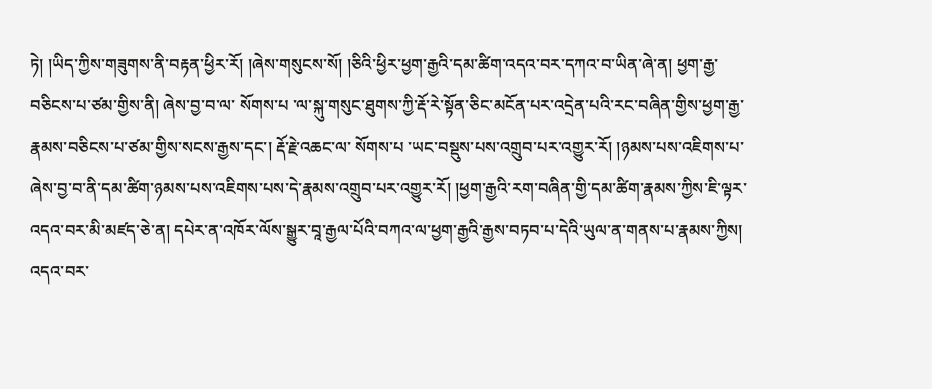ཏེ། །ཡིད་ཀྱིས་གཟུགས་ནི་བརྟན་ཕྱིར་རོ། །ཞེས་གསུངས་སོ། །ཅིའི་ཕྱིར་ཕྱག་རྒྱའི་དམ་ཚིག་འདའ་བར་དཀའ་བ་ཡིན་ཞེ་ན། ཕྱག་རྒྱ་བཅིངས་པ་ཙམ་གྱིས་ནི། ཞེས་བྱ་བ་ལ་ སོགས་པ ་ལ་སྐུ་གསུང་ཐུགས་ཀྱི་རྡོ་རེ་སྟོན་ཅིང་མངོན་པར་འདྲེན་པའི་རང་བཞིན་གྱིས་ཕྱག་རྒྱ་རྣམས་བཅིངས་པ་ཙམ་གྱིས་སངས་རྒྱས་དང་། རྡོ་རྗེ་འཆང་ལ་ སོགས་པ ་ཡང་བསྡུས་པས་འགྲུབ་པར་འགྱུར་རོ། །ཉམས་པས་འཇིགས་པ་ཞེས་བྱ་བ་ནི་དམ་ཚིག་ཉམས་པས་འཇིགས་པས་དེ་རྣམས་འགྲུབ་པར་འགྱུར་རོ། །ཕྱག་རྒྱའི་རག་བཞིན་གྱི་དམ་ཚིག་རྣམས་ཀྱིས་ཇི་ལྟར་འདའ་བར་མི་མཛད་ཅེ་ན། དཔེར་ན་འཁོར་ལོས་སྒྱུར་བཱ་རྒྱལ་པོའི་བཀའ་ལ་ཕྱག་རྒྱའི་རྒྱས་བཏབ་པ་དེའི་ཡུལ་ན་གནས་པ་རྣམས་ཀྱིས། འདའ་བར་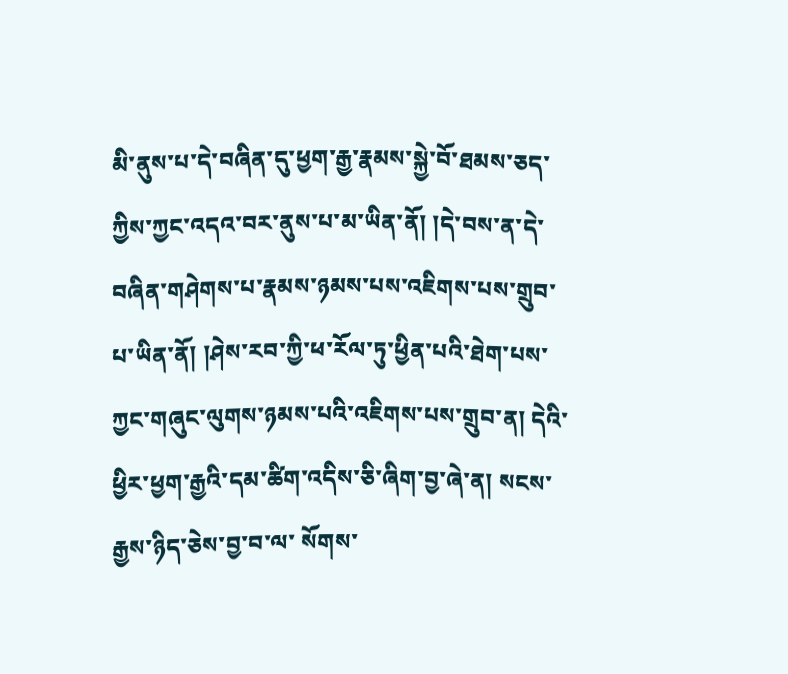མི་ནུས་པ་དེ་བཞིན་དུ་ཕྱག་རྒྱ་རྣམས་སྐྱེ་བོ་ཐམས་ཅད་ཀྱིས་ཀྱང་འདའ་བར་ནུས་པ་མ་ཡིན་ནོ། །དེ་བས་ན་དེ་བཞིན་གཤེགས་པ་རྣམས་ཉམས་པས་འཇིགས་པས་གྲུབ་པ་ཡིན་ནོ། །ཤེས་རབ་ཀྱི་ཕ་རོལ་ཏུ་ཕྱིན་པའི་ཐེག་པས་ཀྱང་གཞུང་ལུགས་ཉམས་པའི་འཇིགས་པས་གྲུབ་ན། དེའི་ཕྱིར་ཕྱག་རྒྱའི་དམ་ཚིག་འདིས་ཅི་ཞིག་བྱ་ཞེ་ན། སངས་རྒྱས་ཉིད་ཅེས་བྱ་བ་ལ་ སོགས་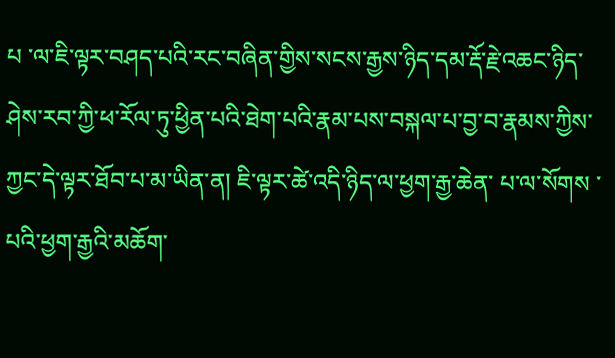པ ་ལ་ཇི་ལྟར་བཤད་པའི་རང་བཞིན་གྱིས་སངས་རྒྱས་ཉིད་དམ་རྡོ་རྗེ་འཆང་ཉིད་ཤེས་རབ་ཀྱི་ཕ་རོལ་ཏུ་ཕྱིན་པའི་ཐེག་པའི་རྣམ་པས་བསྐལ་པ་བྱ་བ་རྣམས་ཀྱིས་ཀྱང་དེ་ལྟར་ཐོབ་པ་མ་ཡིན་ན། ཇི་ལྟར་ཚེ་འདི་ཉིད་ལ་ཕྱག་རྒྱ་ཆེན་ པ་ལ་སོགས ་པའི་ཕྱག་རྒྱའི་མཆོག་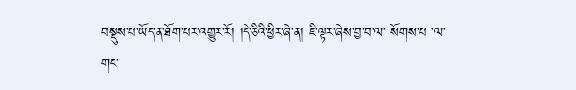བསྡུས་པ་ཡོད་ན་ཐོག་པར་འགྱུར་རོ། །དེ་ཅིའི་ཕྱིར་ཞེ་ན། ཇི་ལྟར་ཞེས་བྱ་བ་ལ་ སོགས་པ ་ལ་གང་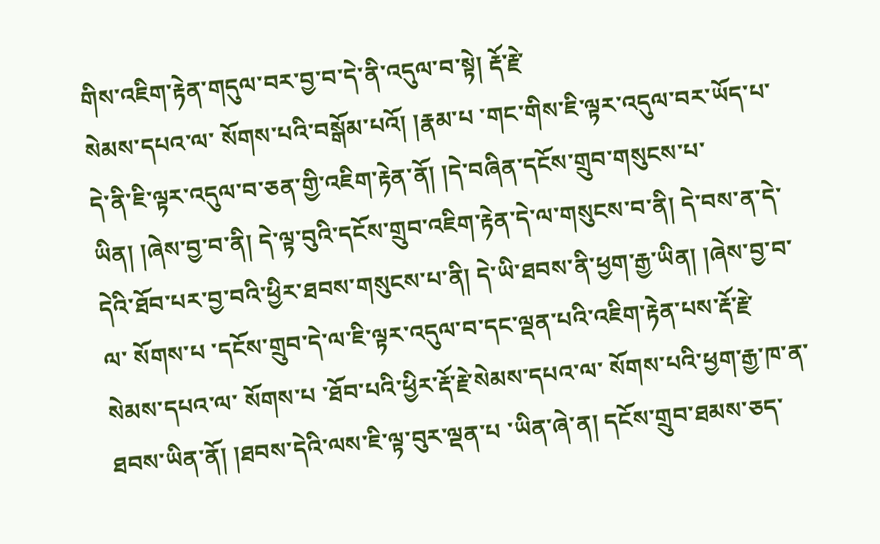གིས་འཇིག་རྟེན་གདུལ་བར་བྱ་བ་དེ་ནི་འདུལ་བ་སྟེ། རྡོ་རྗེ་
སེམས་དཔའ་ལ་ སོགས་པའི་བསྒོམ་པའོ། །རྣམ་པ ་གང་གིས་ཇི་ལྟར་འདུལ་བར་ཡོད་པ་དེ་ནི་ཇི་ལྟར་འདུལ་བ་ཅན་གྱི་འཇིག་རྟེན་ནོ། །དེ་བཞིན་དངོས་གྲུབ་གསུངས་པ་ཡིན། །ཞེས་བྱ་བ་ནི། དེ་ལྟ་བུའི་དངོས་གྲུབ་འཇིག་རྟེན་དེ་ལ་གསུངས་བ་ནི། དེ་བས་ན་དེ་དེའི་ཐོབ་པར་བྱ་བའི་ཕྱིར་ཐབས་གསུངས་པ་ནི། དེ་ཡི་ཐབས་ནི་ཕྱག་རྒྱ་ཡིན། །ཞེས་བྱ་བ་ལ་ སོགས་པ ་དངོས་གྲུབ་དེ་ལ་ཇི་ལྟར་འདུལ་བ་དང་ལྡན་པའི་འཇིག་རྟེན་པས་རྡོ་རྗེ་སེམས་དཔའ་ལ་ སོགས་པ ་ཐོབ་པའི་ཕྱིར་རྡོ་རྗེ་སེམས་དཔའ་ལ་ སོགས་པའི་ཕྱག་རྒྱ་ཁ་ན་ཐབས་ཡིན་ནོ། །ཐབས་དེའི་ལས་ཇི་ལྟ་བུར་ལྡན་པ ་ཡིན་ཞེ་ན། དངོས་གྲུབ་ཐམས་ཅད་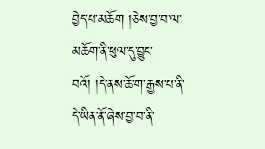བྱེད་པ་མཆོག །ཅེས་བྱ་བ་ལ་མཆོག་ནི་ཕུལ་དུ་བྱུང་བའོ། །དེ་ནས་ཆོ་ག་རྒྱས་པ་ནི་དེ་ཡིན་ནོ་ཞེས་བྱ་བ་ནི་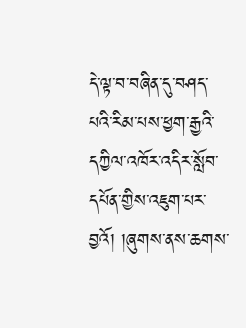དེ་ལྟ་བ་བཞིན་དུ་བཤད་པའི་རིམ་པས་ཕྱག་རྒྱའི་དཀྱིལ་འཁོར་འདིར་སློབ་དཔོན་གྱིས་འཇུག་པར་བྱའོ། །ཞུགས་ནས་ཆགས་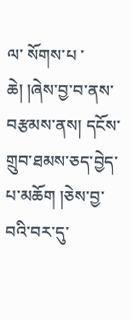ལ་ སོགས་པ ་ཆེ། །ཞེས་བྱ་བ་ནས་བརྩམས་ནས། དངོས་གྲུབ་ཐམས་ཅད་བྱེད་པ་མཆོག །ཅེས་བྱ་བའི་བར་དུ་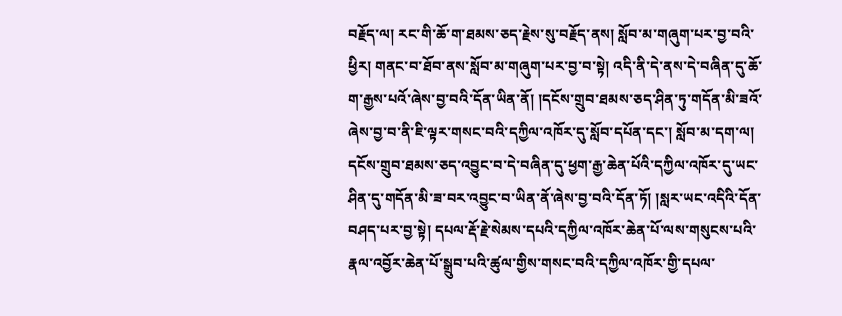བརྗོད་ལ། རང་གི་ཆོ་ག་ཐམས་ཅད་རྗེས་སུ་བརྗོད་ནས། སློབ་མ་གཞུག་པར་བྱ་བའི་ཕྱིར། གནང་བ་ཐོབ་ནས་སློབ་མ་གཞུག་པར་བྱ་བ་སྟེ། འདི་ནི་དེ་ནས་དེ་བཞིན་དུ་ཆོ་ག་རྒྱས་པའོ་ཞེས་བྱ་བའི་དོན་ཡིན་ནོ། །དངོས་གྲུབ་ཐམས་ཅད་ཤིན་ཏུ་གདོན་མི་ཟའོ་ཞེས་བྱ་བ་ནི་ཇི་ལྟར་གསང་བའི་དཀྱིལ་འཁོར་དུ་སློབ་དཔོན་དང་། སློབ་མ་དག་ལ། དངོས་གྲུབ་ཐམས་ཅད་འབྱུང་བ་དེ་བཞིན་དུ་ཕྱག་རྒྱ་ཆེན་པོའི་དཀྱིལ་འཁོར་དུ་ཡང་ཤིན་དུ་གདོན་མི་ཟ་བར་འབྱུང་བ་ཡིན་ནོ་ཞེས་བྱ་བའི་དོན་ཏོ། །སླར་ཡང་འདིའི་དོན་བཤད་པར་བྱ་སྟེ། དཔལ་རྡོ་རྗེ་སེམས་དཔའི་དཀྱིལ་འཁོར་ཆེན་པོ་ལས་གསུངས་པའི་རྣལ་འབྱོར་ཆེན་པོ་སྒྲུབ་པའི་ཚུལ་གྱིས་གསང་བའི་དཀྱིལ་འཁོར་གྱི་དཔལ་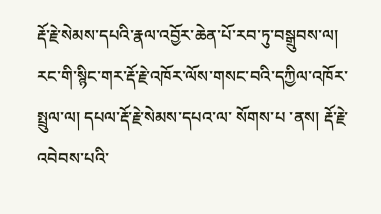རྡོ་རྗེ་སེམས་དཔའི་རྣལ་འབྱོར་ཆེན་པོ་རབ་ཏུ་བསྒྲུབས་ལ། རང་གི་སྙིང་གར་རྡོ་རྗེ་འཁོར་ལོས་གསང་བའི་དཀྱིལ་འཁོར་སྤྲུལ་ལ། དཔལ་རྡོ་རྗེ་སེམས་དཔའ་ལ་ སོགས་པ ་ནས། རྡོ་རྗེ་འབེབས་པའི་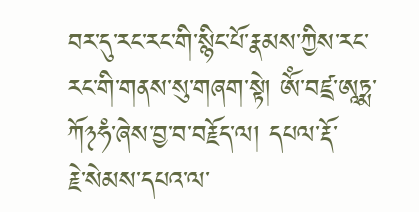བར་དུ་རང་རང་གི་སྙིང་པོ་རྣམས་ཀྱིས་རང་རང་གི་གནས་སུ་གཞག་སྟེ། ཨོཾ་བཛྲ་ཨཱཏྨ་ཀོ྅ཧཾ་ཞེས་བྱ་བ་བརྗོད་ལ། དཔལ་རྡོ་
རྗེ་སེམས་དཔའ་ལ་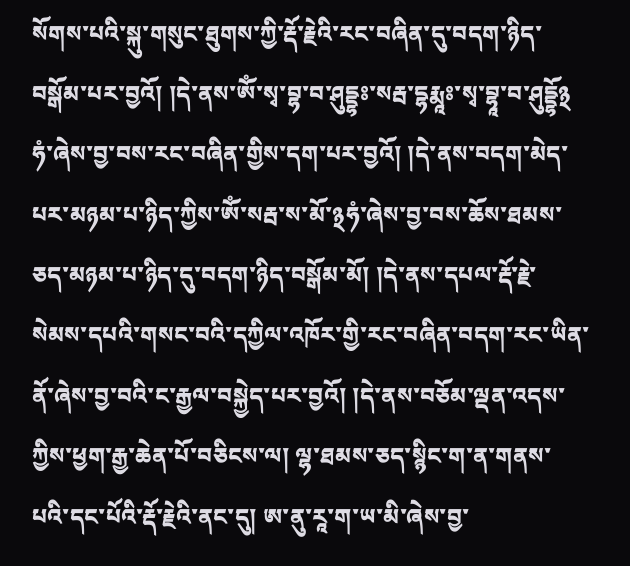སོགས་པའི་སྐུ་གསུང་ཐུགས་ཀྱི་རྡོ་རྗེའི་རང་བཞིན་དུ་བདག་ཉིད་བསྒོམ་པར་བྱའོ། །དེ་ནས་ཨོཾ་སྭ་བྷ་བ་ཤུདྡྷཿ་སརྦ་དྷརྨཱཿ་སྭ་བྷཱ་བ་ཤུདྡྷོ྅ཧཾ་ཞེས་བྱ་བས་རང་བཞིན་གྱིས་དག་པར་བྱའོ། །དེ་ནས་བདག་མེད་པར་མཉམ་པ་ཉིད་ཀྱིས་ཨོཾ་སརྦ་ས་མོ་྅ཧཾ་ཞེས་བྱ་བས་ཆོས་ཐམས་ཅད་མཉམ་པ་ཉིད་དུ་བདག་ཉིད་བསྒོམ་མོ། །དེ་ནས་དཔལ་རྡོ་རྗེ་སེམས་དཔའི་གསང་བའི་དཀྱིལ་འཁོར་གྱི་རང་བཞིན་བདག་རང་ཡིན་ནོ་ཞེས་བྱ་བའི་ང་རྒྱལ་བསྐྱེད་པར་བྱའོ། །དེ་ནས་བཅོམ་ལྡན་འདས་ཀྱིས་ཕྱག་རྒྱ་ཆེན་པོ་བཅིངས་ལ། ལྷ་ཐམས་ཅད་སྙིང་ག་ན་གནས་པའི་དང་པོའི་རྡོ་རྗེའི་ནང་དུ། ཨ་ནུ་རཱ་ག་ཡ་མི་ཞེས་བྱ་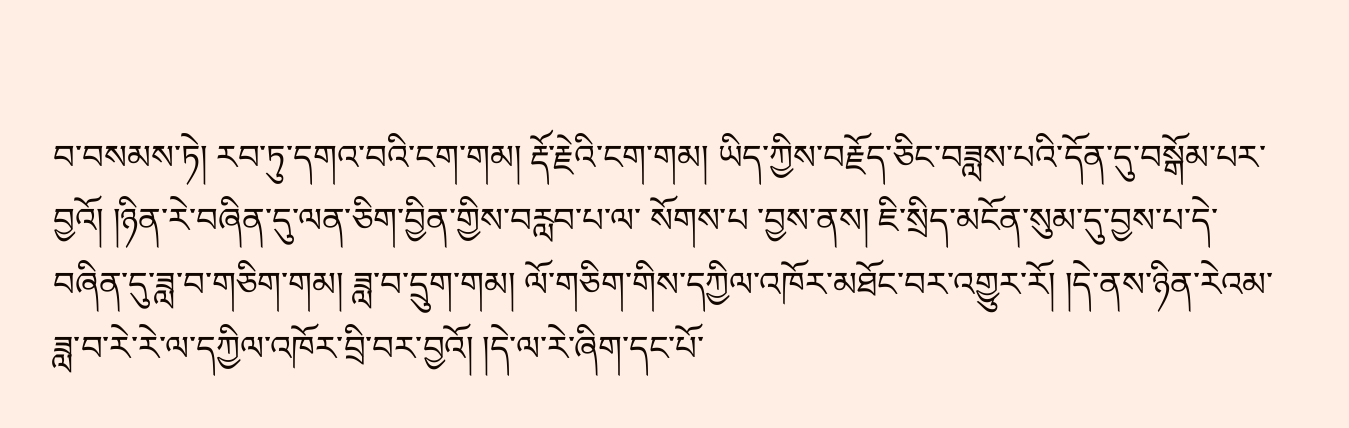བ་བསམས་ཏེ། རབ་ཏུ་དགའ་བའི་ངག་གམ། རྡོ་རྗེའི་ངག་གམ། ཡིད་ཀྱིས་བརྗོད་ཅིང་བཟླས་པའི་དོན་དུ་བསྒོམ་པར་བྱའོ། །ཉིན་རེ་བཞིན་དུ་ལན་ཅིག་བྱིན་གྱིས་བརླབ་པ་ལ་ སོགས་པ ་བྱས་ནས། ཇི་སྲིད་མངོན་སུམ་དུ་བྱས་པ་དེ་བཞིན་དུ་ཟླ་བ་གཅིག་གམ། ཟླ་བ་དྲུག་གམ། ལོ་གཅིག་གིས་དཀྱིལ་འཁོར་མཐོང་བར་འགྱུར་རོ། །དེ་ནས་ཉིན་རེའམ་ཟླ་བ་རེ་རེ་ལ་དཀྱིལ་འཁོར་བྲི་བར་བྱའོ། །དེ་ལ་རེ་ཞིག་དང་པོ་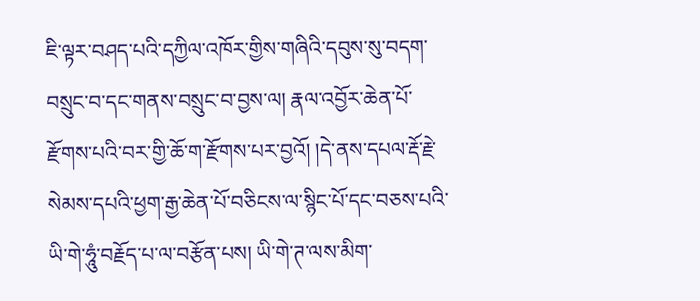ཇི་ལྟར་བཤད་པའི་དཀྱིལ་འཁོར་གྱིས་གཞིའི་དབུས་སུ་བདག་བསྲུང་བ་དང་གནས་བསྲུང་བ་བྱས་ལ། རྣལ་འབྱོར་ཆེན་པོ་རྫོགས་པའི་བར་གྱི་ཆོ་ག་རྫོགས་པར་བྱའོ། །དེ་ནས་དཔལ་རྡོ་རྗེ་སེམས་དཔའི་ཕྱག་རྒྱ་ཆེན་པོ་བཅིངས་ལ་སྙིང་པོ་དང་བཅས་པའི་ཡི་གེ་ཧཱུཾ་བརྗོད་པ་ལ་བརྩོན་པས། ཡི་གེ་ཊ་ལས་མིག་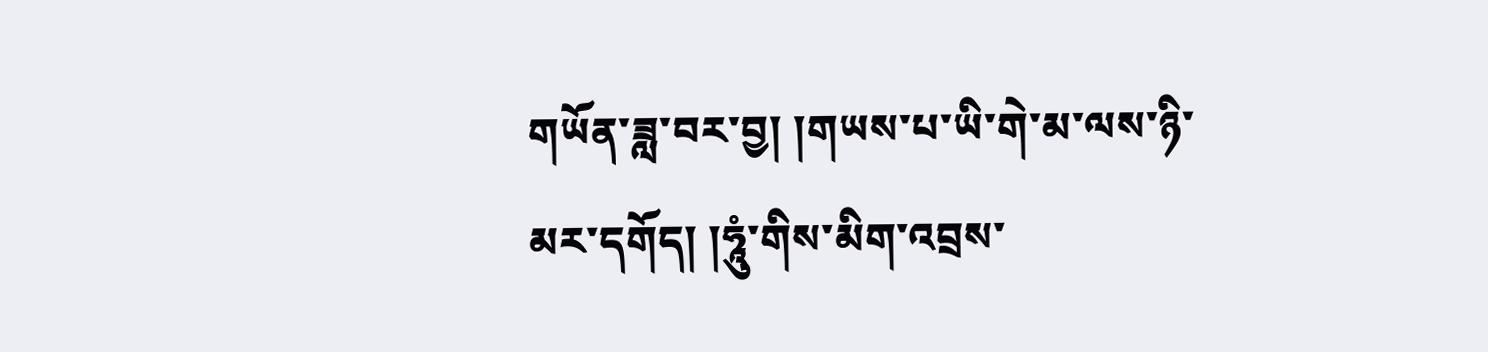གཡོན་ཟླ་བར་བྱ། །གཡས་པ་ཡི་གེ་མ་ལས་ཉི་མར་དགོད། །ཧཱུཾ་གིས་མིག་འབྲས་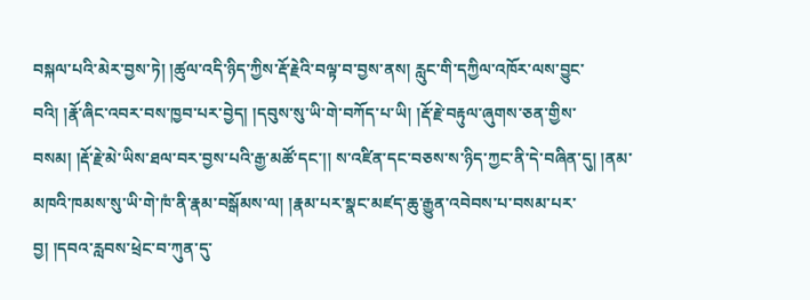བསྐལ་པའི་མེར་བྱས་ཏེ། །ཚུལ་འདི་ཉིད་ཀྱིས་རྡོ་རྗེའི་བལྟ་བ་བྱས་ནས། རླུང་གི་དཀྱིལ་འཁོར་ལས་བྱུང་བའི། །རྣོ་ཞིང་འབར་བས་ཁྱབ་པར་བྱེད། །དབུས་སུ་ཡི་གེ་བཀོད་པ་ཡི། །རྡོ་རྗེ་བརྟུལ་ཞུགས་ཅན་གྱིས་བསམ། །རྡོ་རྗེ་མེ་ཡིས་ཐལ་བར་བྱས་པའི་རྒྱ་མཚོ་དང་།། ས་འཛིན་དང་བཅས་ས་ཉིད་ཀྱང་ནི་དེ་བཞིན་དུ། །ནམ་མཁའི་ཁམས་སུ་ཡི་གེ་ཁཾ་ནི་རྣམ་བསྒོམས་ལ། །རྣམ་པར་སྣང་མཛད་ཆུ་རྒྱུན་འབེབས་པ་བསམ་པར་བྱ། །དབའ་རླབས་ཕྲེང་བ་ཀུན་དུ་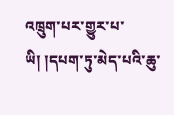འཁྲུག་པར་གྱུར་པ་ཡི། །དཔག་ཏུ་མེད་པའི་ཆུ་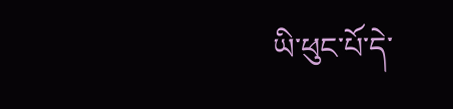ཡི་ཕུང་པོ་དེ་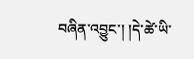བཞིན་འབྱུང་། །དེ་ཚེ་ཡི་